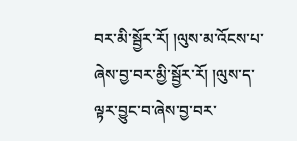བར་མི་སྦྱོར་རོ། །ལུས་མ་འོངས་པ་ཞེས་བྱ་བར་མྱི་སྦྱོར་རོ། །ལུས་ད་ལྟར་བྱུང་བ་ཞེས་བྱ་བར་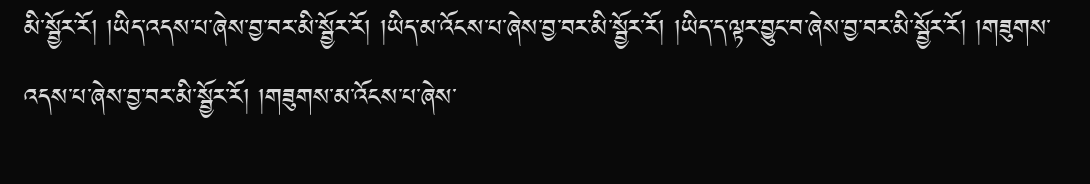མི་སྦྱོར་རོ། །ཡིད་འདས་པ་ཞེས་བྱ་བར་མི་སྦྱོར་རོ། །ཡིད་མ་འོངས་པ་ཞེས་བྱ་བར་མི་སྦྱོར་རོ། །ཡིད་ད་ལྟར་བྱུང་བ་ཞེས་བྱ་བར་མི་སྦྱོར་རོ། །གཟུགས་འདས་པ་ཞེས་བྱ་བར་མི་སྦྱོར་རོ། །གཟུགས་མ་འོངས་པ་ཞེས་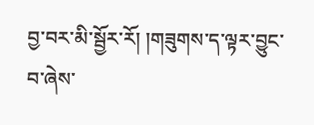བྱ་བར་མི་སྦྱོར་རོ། །གཟུགས་ད་ལྟར་བྱུང་བ་ཞེས་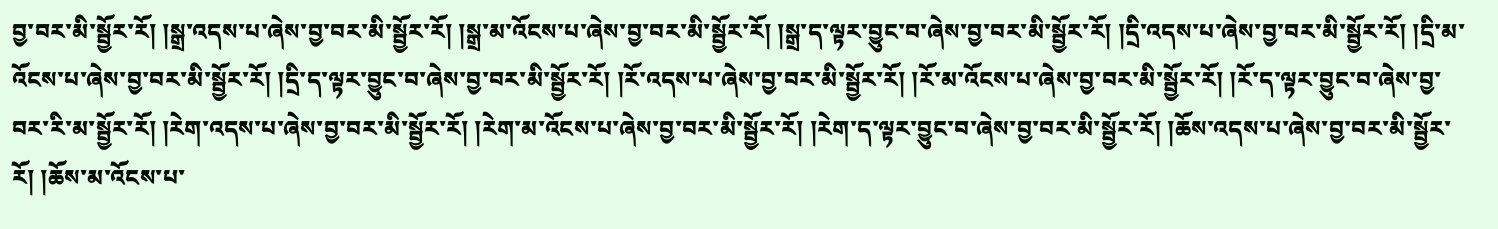བྱ་བར་མི་སྦྱོར་རོ། །སྒྲ་འདས་པ་ཞེས་བྱ་བར་མི་སྦྱོར་རོ། །སྒྲ་མ་འོངས་པ་ཞེས་བྱ་བར་མི་སྦྱོར་རོ། །སྒྲ་ད་ལྟར་བྱུང་བ་ཞེས་བྱ་བར་མི་སྦྱོར་རོ། །དྲི་འདས་པ་ཞེས་བྱ་བར་མི་སྦྱོར་རོ། །དྲི་མ་འོངས་པ་ཞེས་བྱ་བར་མི་སྦྱོར་རོ། །དྲི་ད་ལྟར་བྱུང་བ་ཞེས་བྱ་བར་མི་སྦྱོར་རོ། །རོ་འདས་པ་ཞེས་བྱ་བར་མི་སྦྱོར་རོ། །རོ་མ་འོངས་པ་ཞེས་བྱ་བར་མི་སྦྱོར་རོ། །རོ་ད་ལྟར་བྱུང་བ་ཞེས་བྱ་བར་རི་མ་སྦྱོར་རོ། །རེག་འདས་པ་ཞེས་བྱ་བར་མི་སྦྱོར་རོ། །རེག་མ་འོངས་པ་ཞེས་བྱ་བར་མི་སྦྱོར་རོ། །རེག་ད་ལྟར་བྱུང་བ་ཞེས་བྱ་བར་མི་སྦྱོར་རོ། །ཆོས་འདས་པ་ཞེས་བྱ་བར་མི་སྦྱོར་རོ། །ཆོས་མ་འོངས་པ་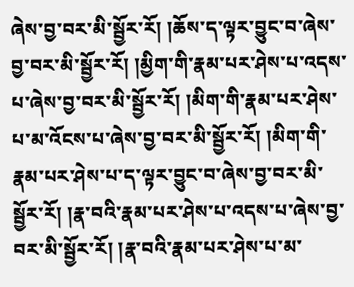ཞེས་བྱ་བར་མི་སྦྱོར་རོ། །ཆོས་ད་ལྟར་བྱུང་བ་ཞེས་བྱ་བར་མི་སྦྱོར་རོ། །མྱིག་གི་རྣམ་པར་ཤེས་པ་འདས་པ་ཞེས་བྱ་བར་མི་སྦྱོར་རོ། །མིག་གི་རྣམ་པར་ཤེས་པ་མ་འོངས་པ་ཞེས་བྱ་བར་མི་སྦྱོར་རོ། །མིག་གི་རྣམ་པར་ཤེས་པ་ད་ལྟར་བྱུང་བ་ཞེས་བྱ་བར་མི་སྦྱོར་རོ། །རྣ་བའི་རྣམ་པར་ཤེས་པ་འདས་པ་ཞེས་བྱ་བར་མི་སྦྱོར་རོ། །རྣ་བའི་རྣམ་པར་ཤེས་པ་མ་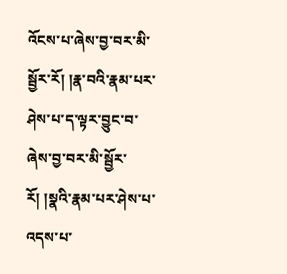འོངས་པ་ཞེས་བྱ་བར་མི་སྦྱོར་རོ། །རྣ་བའི་རྣམ་པར་ཤེས་པ་ད་ལྟར་བྱུང་བ་ཞེས་བྱ་བར་མི་སྦྱོར་རོ། །སྣའི་རྣམ་པར་ཤེས་པ་འདས་པ་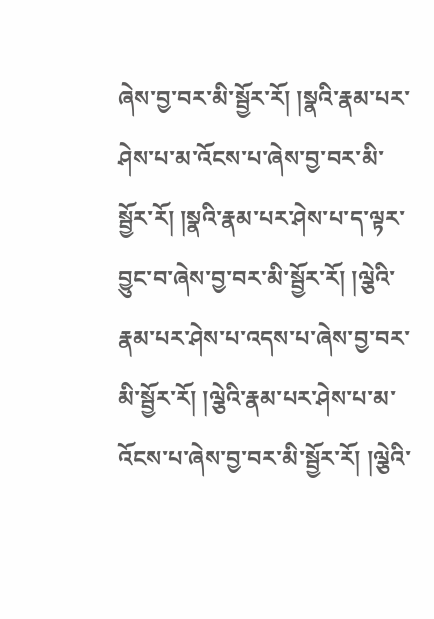ཞེས་བྱ་བར་མི་སྦྱོར་རོ། །སྣའི་རྣམ་པར་ཤེས་པ་མ་འོངས་པ་ཞེས་བྱ་བར་མི་སྦྱོར་རོ། །སྣའི་རྣམ་པར་ཤེས་པ་ད་ལྟར་བྱུང་བ་ཞེས་བྱ་བར་མི་སྦྱོར་རོ། །ལྕེའི་རྣམ་པར་ཤེས་པ་འདས་པ་ཞེས་བྱ་བར་མི་སྦྱོར་རོ། །ལྕེའི་རྣམ་པར་ཤེས་པ་མ་འོངས་པ་ཞེས་བྱ་བར་མི་སྦྱོར་རོ། །ལྕེའི་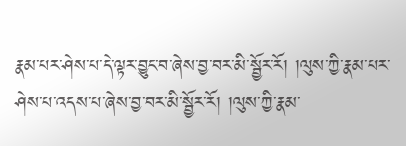རྣམ་པར་ཤེས་པ་དེ་ལྟར་བྱུང་བ་ཞེས་བྱ་བར་མི་སྦྱོར་རོ། །ལུས་ཀྱི་རྣམ་པར་ཤེས་པ་འདས་པ་ཞེས་བྱ་བར་མི་སྦྱོར་རོ། །ལུས་ཀྱི་རྣམ་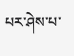པར་ཤེས་པ་